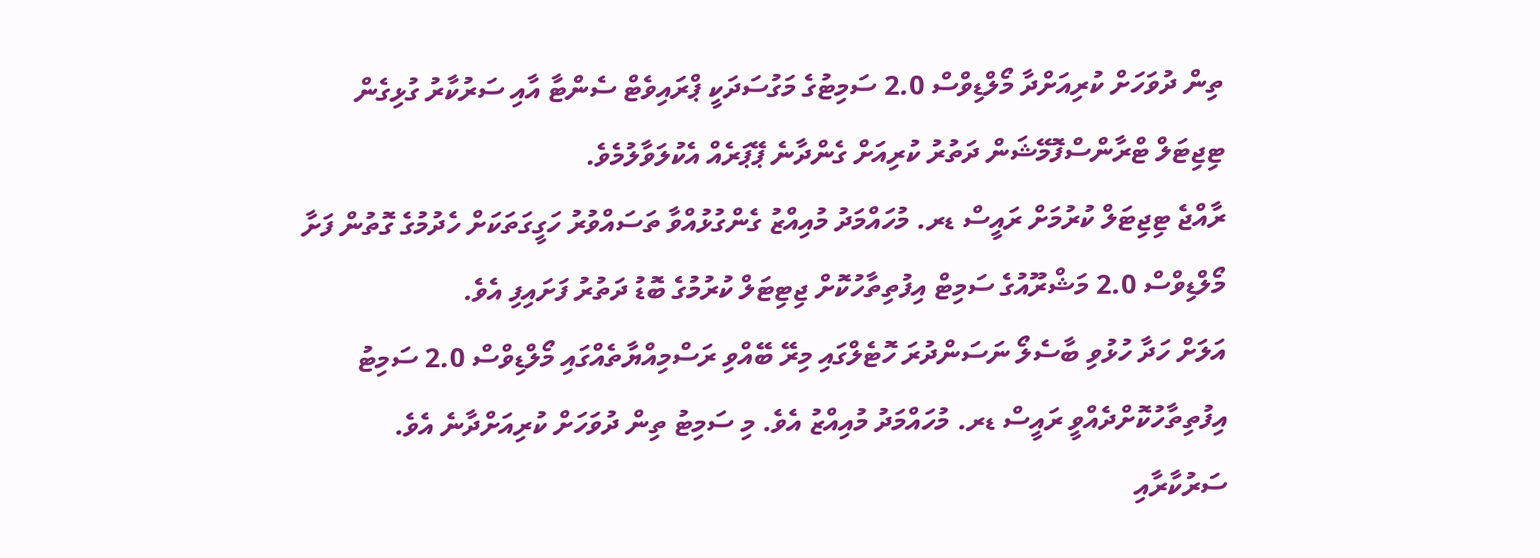ތިން ދުވަހަށް ކުރިއަށްދާ މޯލްޑިވްސް 2.0 ސަމިޓުގެ މަގުސަދަކީ ޕްރައިވެޓް ސެންޓާ އާއި ސަރުކާރު ގުޅިގެން ޓިޖިޓަލް ޓްރާންސްފޮމޭޝަން ދަތުރު ކުރިއަށް ގެންދާނެ ޕޭޕަރެއް އެކުލަވާލުމެވެ.
ރާއްޖެ ޓިޖިޓަލް ކުރުމަށް ރައީސް ޑރ. މުހައްމަދު މުއިއްޒު ގެންގުޅުއްވާ ތަސައްވުރު ހަގީގަތަކަށް ހެދުމުގެ ގޮތުން ފަށާ މޯލްޑިވްސް 2.0 މަޝްރޫއުގެ ސަމިޓް އިފުތިތާހުކޮށް ޖިޓިޓަލް ކުރުމުގެ ބޮޑު ދަތުރު ފަށައިފި އެވެ.
އަލަށް ހަދާ ހުޅުވި ބާސެލޯ ނަސަންދުރަ ހޮޓެލްގައި މިރޭ ބޭއްވި ރަސްމިއްޔާތެއްގައި މޯލްޑިވްސް 2.0 ސަމިޓު އިފުތިތާހުކޮށްދެއްވީ ރައީސް ޑރ. މުހައްމަދު މުއިއްޒު އެވެ. މި ސަމިޓު ތިން ދުވަހަށް ކުރިއަށްދާނެ އެވެ.
ސަރުކާރާއި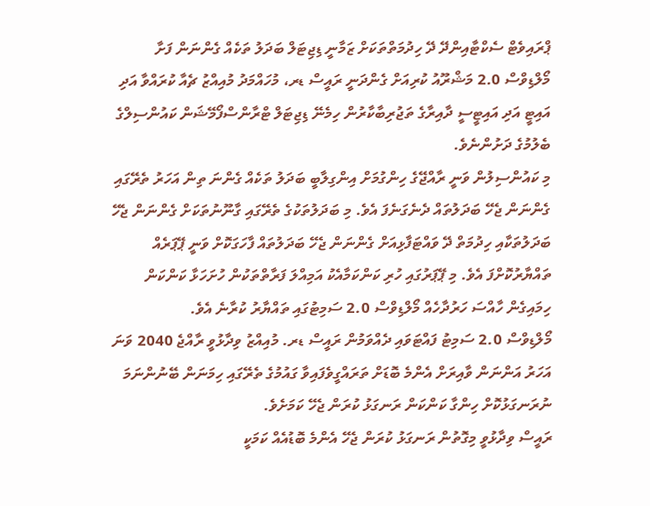ޕްރައިވެޓް ސެކްޓާއިންދޭ ދޭ ހިދުމަތްތަކަށް ޒަމާނީ ޑިޖިޓަލް ބަދަލު ތަކެއް ގެންނަން ފަށާ މޯލްޑިވްސް 2.0 މަޝްރޫއު ކުރިއަށް ގެންދަނީ ރައީސް ޑރ، މުހައްމަދު މުއިއްޒު ޗެއާ ކުރައްވާ އަދި އައިޓީ އަދި އައިޓީސީ ދާއިރާގެ ތަޖުރިބާކާރުން ހިމެނޭ ޑިޖިޓަލް ޓްރާންސްފޯމޭޝަން ކައުންސިލްގެ ބެލުމުގެ ދަށުންނެވެ.
މި ކައުންސިލުން ވަނީ ރާއްޖޭގެ ހިންގުމަށް އިންގިލާބީ ބަދަލު ތަކެއް ގެންނަ ތިން އަހަރު ތެރޭގައި ގެންނަން ޖެހޭ ބަދަލުތައް ދެނެގަނެފަ އެވެ. މި ބަދަލުތަކުގެ ތެރޭގައި ގާނޫނުތަކަށް ގެންނަން ޖެހޭ ބަދަލުތަކާއި ހިދުމަތް ދޭ ވައްޓަފާޅިއަށް ގެންނަން ޖެހޭ ބަދަލުތައް ފާހަގަކޮށް ވަނީ ޕޭޕަރެއް ތައްޔާރުކޮށްފަ އެވެ. މި ޕޭޕަރުގައި ހުރި ކަންކަމާއެކު އަމިއްލަ ފަރާތްތަކުން ހުށަހަޅާ ކަންކަން ހިމައިގެން ހާއްސަ ހަރުދާހެއް މޯލްޑިވްސް 2.0 ސަމިޓުގައި ތައްޔާރު ކުރާނެ އެވެ.
މޯލްޑިވްސް 2.0 ސަމިޓު ފައްޓަވައި ދެއްވަމުން ރައީސް ޑރ. މުއިއްޒު ވިދާޅުވީ ރާއްޖެ 2040 ވަނަ އަހަރު އަންނަން ވާއިރަށް އެންމެ ބޮޑަށް ތަރައްގީވެފައިވާ ގައުމުގެ ތެރޭގައި ހިމަނަން ބޭނުންނަމަ ނުރަނގަޅުކޮށް ހިންގާ ކަންކަން ރަނގަޅު ކުރަން ޖެހޭ ކަމަށެވެ.
ރައީސް ވިދާޅުވީ މިގޮތުން ރަނގަޅު ކުރަން ޖެހޭ އެންމެ ބޮޑުއެއް ކަމަކީ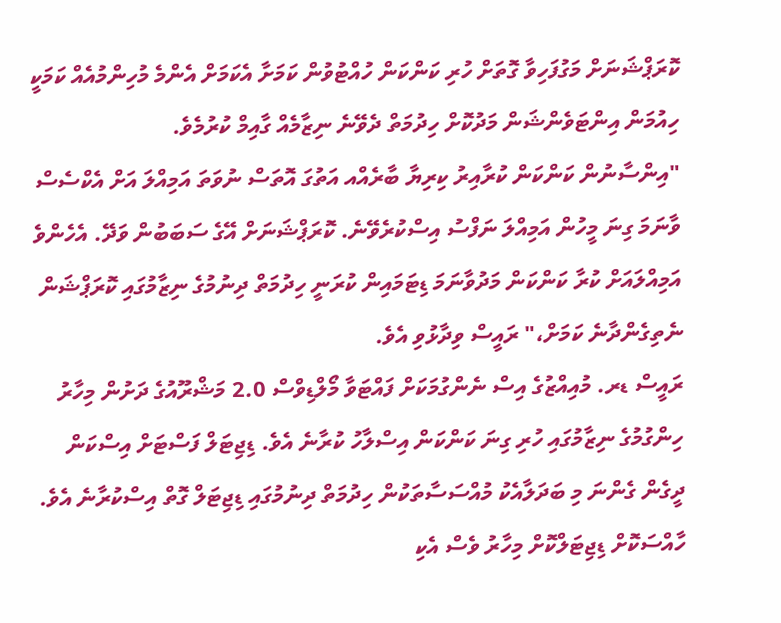ކޮރަޕްޝަނަށް މަގުފަހިވާ ގޮތަށް ހުރި ކަންކަން ހުއްޓުވުން ކަމަށާ އެކަމަށް އެންމެ މުހިންމުއެއް ކަމަކީ ހިއުމަން އިންޓަވެންޝަން މަދުކޮށް ހިދުމަތް ދެވޭނެ ނިޒާމެއް ގާއިމް ކުރުމެވެ.
"އިންސާނުން ކަންކަން ކުރާއިރު ކިރިޔާ ބާރެއްއ އަތުގަ އޮތަސް ނުވަތަ އަމިއްލަ އަށް އެކްސެސް ވާނަމަ ގިނަ މީހުން އަމިއްލަ ނަފްސު އިސްކުރެވޭނެ. ކޮރަޕްޝަނަށް އޭގެ ސަބަބުން ވަދޭ. އެހެންވެ އަމިއްލައަށް ކުރާ ކަންކަން މަދުވާނަމަ ޑިޓަމައިން ކުރަނީ ހިދުމަތް ދިނުމުގެ ނިޒާމުގައި ކޮރަޕްޝަން ނެތިގެންދާނެ ކަމަށް،" ރައީސް ވިދާޅުވި އެވެ.
ރައީސް ޑރ. މުއިއްޒުގެ އިސް ނެންގުމަކަށް ފައްޓަވާ މޯލްޑިވްސް 2.0 މަޝްރޫއުގެ ދަށުން މިހާރު ހިންގުމުގެ ނިޒާމުގައި ހުރި ގިނަ ކަންކަން އިސްލާހު ކުރާނެ އެވެ. ޑިޖިޓަލް ފަސްޓަށް އިސްކަން ދީގެން ގެންނަ މި ބަދަލާއެކު މުއްސަސާތަކުން ހިދުމަތް ދިނުމުގައި ޑިޖިޓަލް ގޮތް އިސްކުރާނެ އެވެ. ހާއްސަކޮށް ޑިޖިޓަލްކޮށް މިހާރު ވެސް އެކި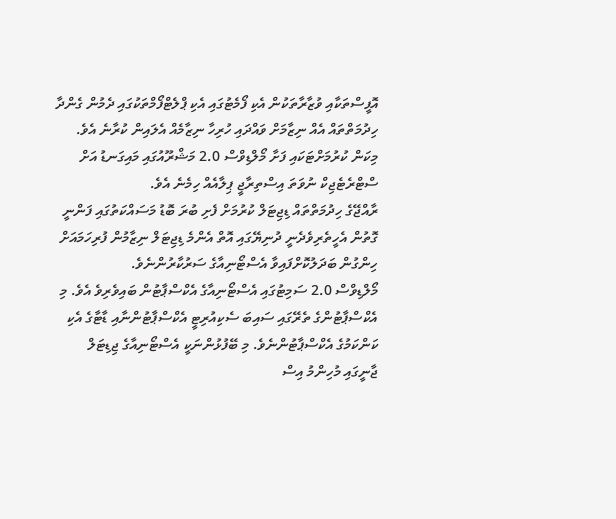އޮފީސްތަކާއި ވުޒާރާތަކުން އެކި ފޯމެޓުގައި އެކި ޕްލެޓްފޯމްތަކުގައި ދެމުން ގެންދާ ހިދުމަތްތައް އެއް ނިޒާމަށް ވައްދައި ހުރިހާ ނިޒާމެއް އެލައިން ކުރާނެ އެވެ. މިކަން ކުރުމަށްޓަކައި ފަށާ މޯލްޑިވްސް 2.0 މަޝްރޫއުގައި މައިގަނޑު އަށް ސްޓްރެޓެޖިކް ނުވަތަ އިސްތިރާޖީ ޕިލާއެއް ހިމެނެ އެވެ.
ރާއްޖޭގެ ހިދުމަތްތައް ޑިޖިޓަލް ކުރުމަށް ފެށި ބުރަ ބޮޑު މަސައްކަތުގައި ފަންނީ ގޮތުން އެހީތެރިވެދެނީ ދުނިޔޭގައި އޮތް އެންމެ ޑިޖިޓަލް ނިޒާމުން ފުރިހަމައަށް ހިންގުން ބަދަލުކޮށްފައިވާ އެސްޓޯނިއާގެ ސަރުކާރުންނެވެ.
މޯލްޑިވްސް 2.0 ސަމިޓުގައި އެސްޓޯނިއާގެ އެކްސްޕާޓުން ބައިވެރިވެ އެވެ. މި އެކްސްޕާޓުންގެ ތެރޭގައި ސައިބަ ސެކިއުރިޓީ އެކްސްޕާޓުންނާއި ޑާޓާގެ އެކި ކަންކަމުގެ އެކްސްޕާޓުންނެވެ. މި ބޭފުޅުންނަކީ އެސްޓޯނިއާގެ ޖިޑިޓަލް ޖާނީގައި މުހިންމު އިސް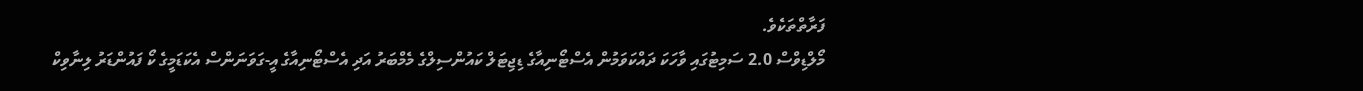ފަރާތްތަކެވެ.
މޯލްޑިވްސް 2.0 ސަމިޓުގައި ވާހަކަ ދައްކަވަމުން އެސްޓޯނިއާގެ ޑިޖިޓަލް ކައުންސިލްގެ މެމްބަރު އަދި އެސްޓޯނިއާގެ އީ-ގަވަނަންސް އެކަޑަމީގެ ކޯ ފައުންޑަރު ލިނާވިކް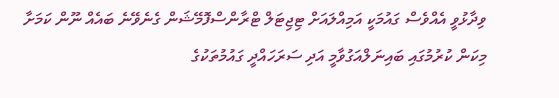ވިދާޅުވީ އެއްވެސް ގައުމަކީ އަމިއްލައަށް ޓިޖިޓަލް ޓްރާންސްފޮމޭޝަން ގެނެވޭނެ ބައެއް ނޫން ކަމަށާ މިކަން ކުރުމުގައި ބައިނަލްއަގުވާމީ އަދި ސަރަހައްދީ ގައުމުތަކުގެ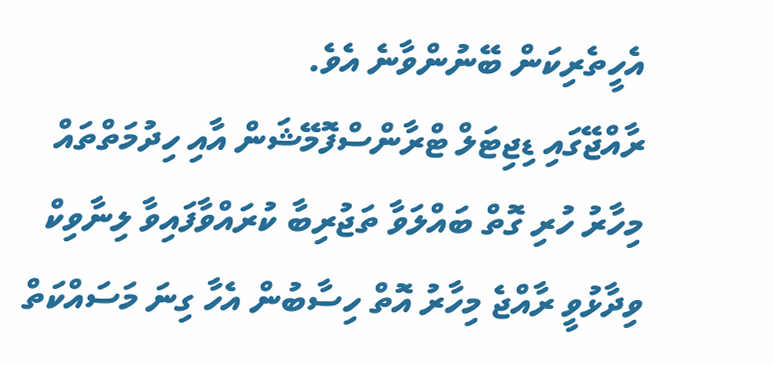އެހީތެރިކަން ބޭނުންވާނެ އެވެ.
ރާއްޖޭގައި ޑިޖިޓަލް ޓްރާންސްފޮމޭޝަން އާއި ހިދުމަތްތައް މިހާރު ހުރި ގޮތް ބައްލަވާ ތަޖުރިބާ ކުރައްވާފައިވާ ލިނާވިކް ވިދާޅުވީ ރާއްޖެ މިހާރު އޮތް ހިސާބުން އެހާ ގިނަ މަސައްކަތް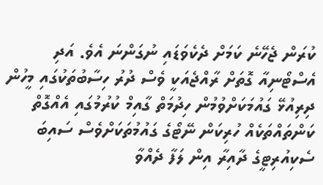ކުރަން ޖެހޭނެ ކަމަށް ދެކެވަޑައި ނުގަންނަ އެވެ. އަދި އެސްޓޯނިއާ ގޮތަށް ރާއްޖެއަކީ ވެސް ދުރު ހިސާބުތަކުގައި މީހުން ދިރިއުޅޭ ގައުމަކަށްވުމުން ހިދުމަތް ގާއިމް ކުރުމުގައި އެއްގޮތް ކަންތައްތަކެއް ހުރިކަން ނޭޓޯގެ ގައުމުތަކަށްވެސް ސައިބަ ސެކިއުރިޓީގެ ދާއިރާ އިން ލަފާ ދެއްވާ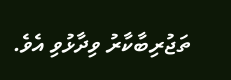ތަޖުރިބާކާރު ވިދާޅުވި އެވެ.